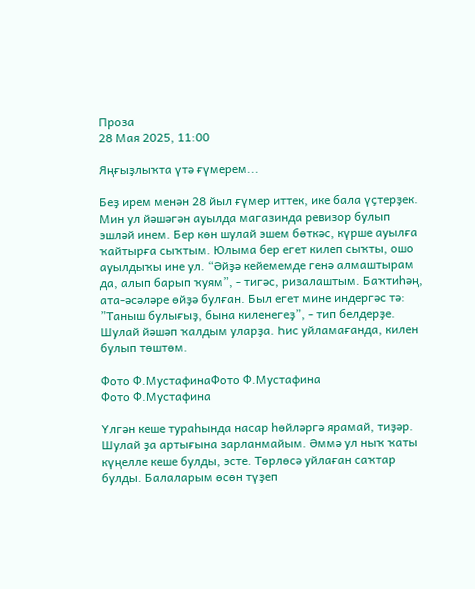Проза
28 Мая 2025, 11:00

Яңғыҙлыҡта үтә ғүмерем...

Беҙ ирем менән 28 йыл ғүмер иттек, ике бала үҫтерҙек. Мин ул йәшәгән ауылда магазинда ревизор булып эшләй инем. Бер көн шулай эшем бөткәс, күрше ауылға ҡайтырға сыҡтым. Юлыма бер егет килеп сыҡты, ошо ауылдыҡы ине ул. “Әйҙә кейемемде генә алмаштырам да, алып барып ҡуям”, - тигәс, ризалаштым. Баҡтиһәң, ата-әсәләре өйҙә булған. Был егет мине индергәс тә: ”Таныш булығыҙ, бына киленегеҙ”, - тип белдерҙе. Шулай йәшәп ҡалдым уларҙа. Һис уйламағанда, килен булып төштөм.

Фото Ф.МустафинаФото Ф.Мустафина
Фото Ф.Мустафина

Үлгән кеше тураһында насар һөйләргә ярамай, тиҙәр. Шулай ҙа артығына зарланмайым. Әммә ул ныҡ ҡаты күңелле кеше булды, эсте. Төрлөсә уйлаған саҡтар булды. Балаларым өсөн түҙеп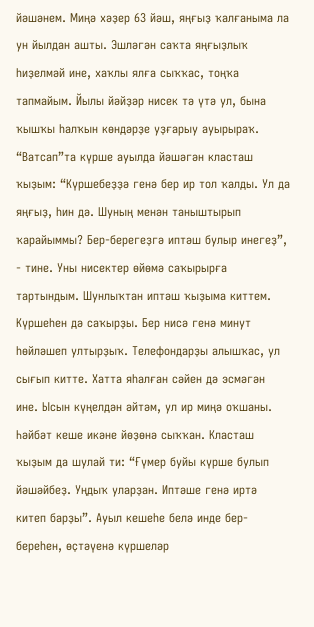йәшәнем. Миңә хәҙер 63 йәш, яңғыҙ ҡалғаныма ла ун йылдан ашты. Эшләгән саҡта яңғыҙлыҡ һиҙелмәй ине, хаҡлы ялға сыҡҡас, тоңҡа тапмайым. Йылы йәйҙәр нисек тә үтә ул, бына ҡышҡы һалҡын көндәрҙе уҙғарыу ауырыраҡ. “Ватсап”та күрше ауылда йәшәгән класташ ҡыҙым: “Күршебеҙҙә генә бер ир тол ҡалды. Ул да яңғыҙ, һин дә. Шуның менән таныштырып ҡарайыммы? Бер-берегеҙгә иптәш булыр инегеҙ”, - тине. Уны нисектер өйөмә саҡырырға тартындым. Шунлыҡтан иптәш ҡыҙыма киттем. Күршеһен дә саҡырҙы. Бер нисә генә минут һөйләшеп ултырҙыҡ. Телефондарҙы алышҡас, ул сығып китте. Хатта яһалған сәйен дә эсмәгән ине. Ысын күңелдән әйтәм, ул ир миңә оҡшаны. Һәйбәт кеше икәне йөҙөнә сыҡҡан. Класташ ҡыҙым да шулай ти: “Ғүмер буйы күрше булып йәшәйбеҙ. Уңдыҡ уларҙан. Иптәше генә иртә китеп барҙы”. Ауыл кешеһе белә инде бер-береһен, өҫтәүенә күршеләр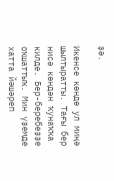ҙә.

Икенсе көндө ул миңә шылтыратты. Тағы бер нисә көндән ҡунаҡҡа килде. Бер-беребеҙҙе оҡшаттыҡ. Мин үҙемде хатта йәшәреп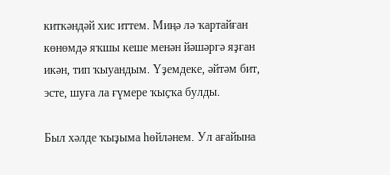киткәндәй хис иттем. Миңә лә ҡартайған көнөмдә яҡшы кеше менән йәшәргә яҙған икән, тип ҡыуандым. Үҙемдеке, әйтәм бит, эсте, шуға ла ғүмере ҡыҫҡа булды.

Был хәлде ҡыҙыма һөйләнем. Ул ағайына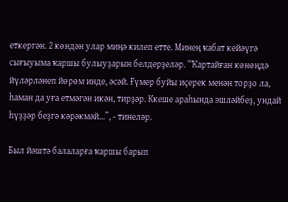еткергән. 2 көндән улар миңә килеп етте. Минең ҡабат кейәүгә сығыуыма ҡаршы булыуҙарын белдерҙеләр. “Ҡартайған көнөңдә йүләрләнеп йөрөм инде, әсәй. Ғүмер буйы иҫерек менән торҙо ла, һаман да уға етмәгән икән, тирҙәр. Ккеше араһында эшләйбеҙ, ундай һүҙҙәр беҙгә кәрәкмәй...”, - тинеләр.

Был йәштә балаларға ҡаршы барып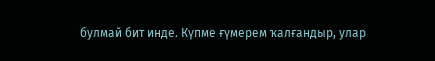булмай бит инде. Күпме ғүмерем ҡалғандыр, улар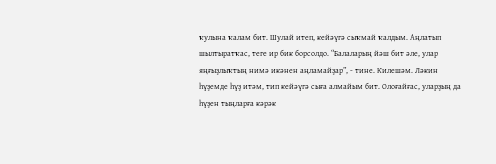ҡулына ҡалам бит. Шулай итеп, кейәүгә сыҡмай ҡалдым. Аңлатып шылтыратҡас, теге ир бик борсолдо. “Балаларың йәш бит әле, улар яңғыҙлыҡтың нимә икәнен аңламайҙар”, - тине. Килешәм. Ләкин һүҙемде һүҙ итәм, тип кейәүгә сыға алмайым бит. Олоғайғас, уларҙың да һүҙен тыңларға кәрәк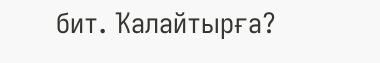бит. Ҡалайтырға?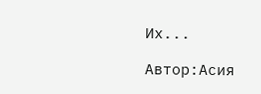Их...

Автор:Асия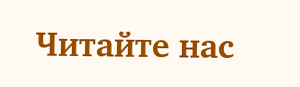Читайте нас